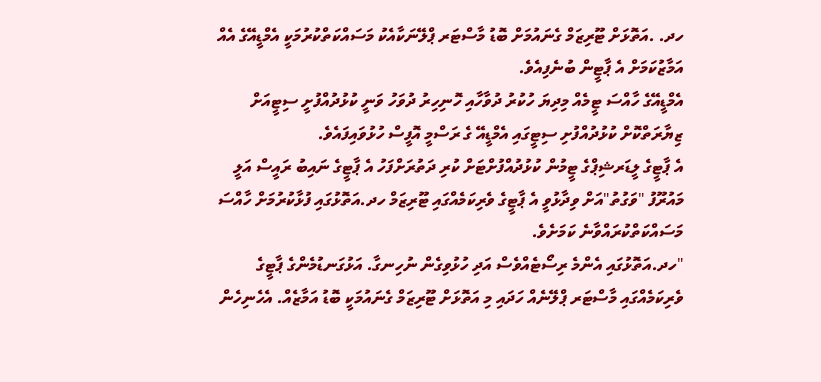ހދ. .އަތޮޅަށް ޓޫރިޒަމް ގެނައުމަށް ބޮޑު މާސްޓަރ ޕްލޭނަކާއެކު މަސައްކަތްކުރުމަކީ އެމްޑީއޭގެ އެއް އަމާޒުކަމަށް އެ ޕާޓީން ބުނެފިއެވެ.
އެމްޑީއޭގެ ހާއްސަ ޓީމެއް މިދިޔަ ހުކުރު ދުވާހާއި ހޮނިހިރު ދުވަހު ވަނީ ކުޅުދުއްފުށީ ސިޓީއަށް ޒިޔާރަތްކޮށް ކުޅުދުއްފުށި ސިޓީގައި އެމްޑީއޭ ގެ ރަސްމީ އޮފީސް ހުޅުވައިފައެވެ.
އެ ޕާޓީގެ ލީޑަރޝިޕްގެ ޓީމުން ކުޅުދުއްފުށްޓަށް ކުރި ދަތުރަށްފަހު އެ ޕާޓީގެ ނައިބު ރައީސް އަލީ މައުރޫފު "ވަގުތު"އަށް ވިދާޅުވީ އެ ޕާޓީގެ ވެރިކަމެއްގައި ޓޫރިޒަމް ހދ.އަތޮޅުގައި ފުޅާކުރުމަށް ހާއްސަ މަސައްކަތްކުރައްވާނެ ކަމަށެވެ.
"ހދ.އަތޮޅުގައި އެންމެ ރިސޯޓެއްވެސް އަދި ހުޅުވިގެން ނުހިނގާ. އަޅުގަނޑުމެންގެ ޕާޓީގެ ވެރިކަމެއްގައި މާސްޓަރ ޕްލޭނެއް ހަދައި މި އަތޮޅަށް ޓޫރިޒަމް ގެނައުމަކީ ބޮޑު އަމާޒެއް. އެހެނިހެން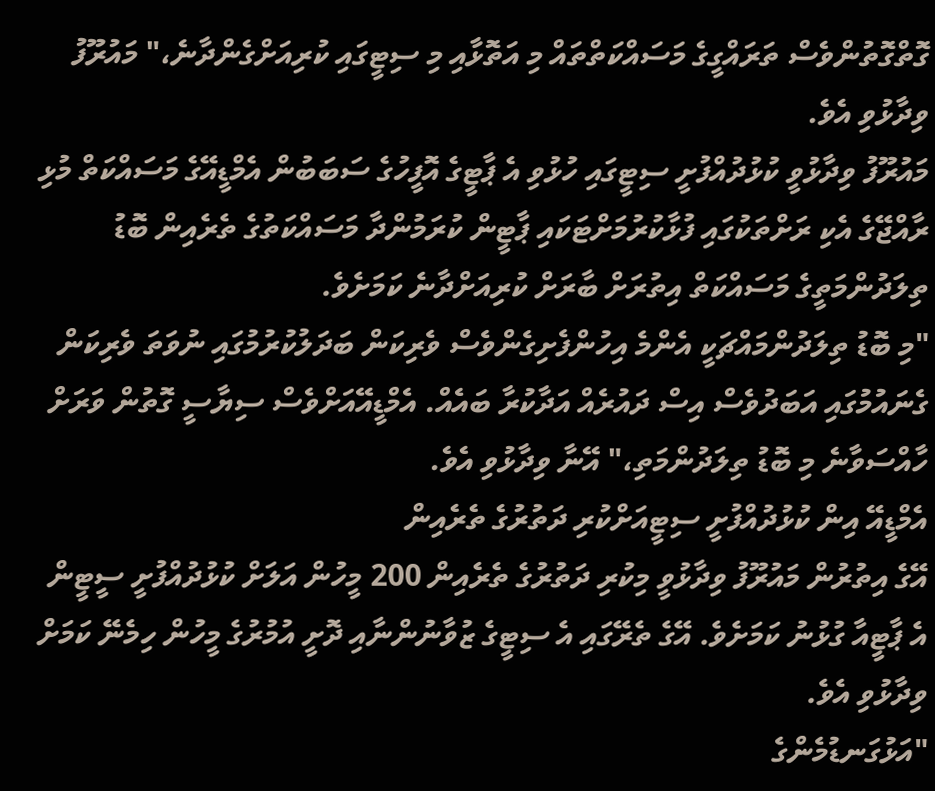ގޮތްގޮތުންވެސް ތަރައްގީގެ މަސައްކަތްތައް މި އަތޮޅާއި މި ސިޓީގައި ކުރިއަށްގެންދާނެ،" މައުރޫފު ވިދާޅުވި އެވެ.
މައުރޫފު ވިދާޅުވީ ކުޅުދުއްފުށީ ސިޓީގައި ހުޅުވި އެ ޕާޓީގެ އޮފީހުގެ ސަބަބުން އެމްޑީއޭގެ މަސައްކަތް މުޅި ރާއްޖޭގެ އެކި ރަށްތަކުގައި ފުޅާކުރުމަށްޓަކައި ޕާޓީން ކުރަމުންދާ މަސައްކަތުގެ ތެރެއިން ބޮޑު ތިލަދުންމަތީގެ މަސައްކަތް އިތުރަށް ބާރަށް ކުރިއަށްދާނެ ކަމަށެވެ.
"މި ބޮޑު ތިލަދުންމައްޗަކީ އެންމެ އިހުންފެށިގެންވެސް ވެރިކަން ބަދަލުކުރުމުގައި ނުވަތަ ވެރިކަން ގެނައުމުގައި އަބަދުވެސް އިސް ދައުރެއް އަދާކުރާ ބައެއް. އެމްޑީއޭއަށްވެސް ސިޔާސީ ގޮތުން ވަރަށް ހާއްސަވާނެ މި ބޮޑު ތިލަދުންމަތި،" އޭނާ ވިދާޅުވި އެވެ.
އެމްޑީއޭ އިން ކުޅުދުއްފުށީ ސިޓީއަށްކުރި ދަތުރުގެ ތެރެއިން
އޭގެ އިތުރުން މައުރޫފު ވިދާޅުވީ މިކުރި ދަތުރުގެ ތެރެއިން 200 މީހުން އަލަށް ކުޅުދުއްފުށީ ސީޓީން އެ ޕާޓީއާ ގުޅުނު ކަމަށެވެ. އޭގެ ތެރޭގައި އެ ސިޓީގެ ޒުވާނުންނާއި ދޮށީ އުމުރުގެ މީހުން ހިމެނޭ ކަމަށް ވިދާޅުވި އެވެ.
"އަޅުގަނޑުމެންގެ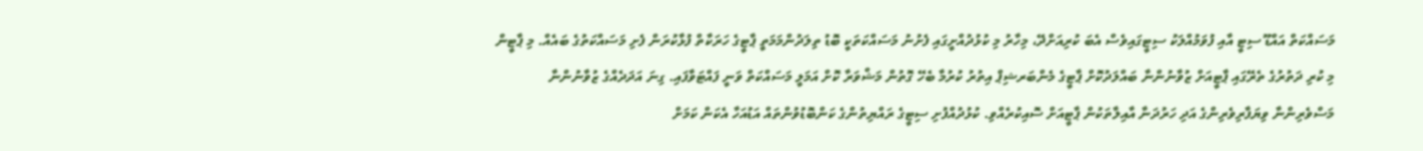މަސައްކަތް އައްޑޫ ސިޓީ އާއި ފުވަމުއްލަކު ސިޓީގައިވެސް އެބަ ކުރިއަށްދޭ، މިހާރު މި ކުޅުދުއްށީގައި ފެށުނު މަސައްކަތަކީ ބޮޑު ތިލަދުންމަމަތީ ޕާޓީގެ ހަރަކާތް ފުޅާކުރަން ފެށި މަސައްކަތުގެ ބައެއް. މި ޕާޓީން މި ކުރި ދަތުރުގެ ތެރޭގައި ޕާޓީއަށް ޒުވާނުންނާ ބައްލަދުކޮށް ޕާޓީގެ މެންބަރޝިޕް އިތުރު ކުރުމާ ބެހޭ ގޮތުން މަޝްވަރާ ކޮށް އަމަލީ މަސައްކަތް ވަނީ ފައްޓަވާފައި. ގިނަ އަދަދެއްގެ ޒުވާނުންނާ މަސްވެރިންނާ ވިޔަފާރިވެރިންގެ އަދި ހަރުދަނާ އާއިލާތަކުން ޕާޓީއަށް ސޮއިކުރެއްވި. ކުޅުދުއްފުށި ސިޓީގެ ރައްޔިތުންގެ ކަންބޮޑުވުންތައް އަޑުއަހާ އެކަން ކަމަށް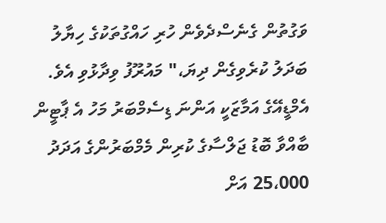ވަގުތުން ގެނެސްދެވެން ހުރި ހައްގުތަކުގެ ހިޔާލު ބަދަލު ކުރެވިގެން ދިޔަ،" މައުރޫފު ވިދާޅުވި އެވެ.
އެމްޑީއޭގެ އަމާޒަކީ އަންނަ ޑިސެމްބަރު މަހު އެ ޕާޓީން ބާއްވާ ބޮޑު ޖަލްސާގެ ކުރިން މެމްބަރުންގެ އަދަދު 25،000 އަށް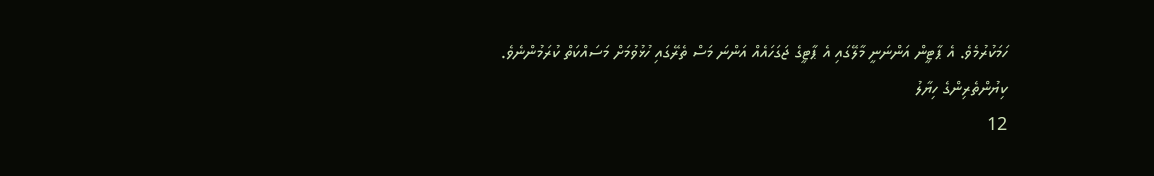ހަމަކުރުމެވެ. އެ ޕާޓީން އަންނަނީ މާލޭގައި އެ ޕާޓީގެ ޖަގަހައެއް އަންނަ މަސް ތެރޭގައި ހުޅުވުމަށް މަސައްކަތް ކުރަމުންނެވެ.
ކިޔުންތެރިންގެ ހިޔާލު
12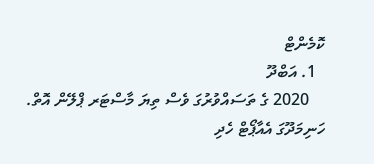ކޮމެންޓް
  1. އަބްދޫ
    2020 ގެ ތަސައްވުރުގަ ވެސް ތިޔަ މާސްޓަރ ޕްލޭން އޮތް. ހަނިމަދޫގަ އެއާޕޯޓް ހެދި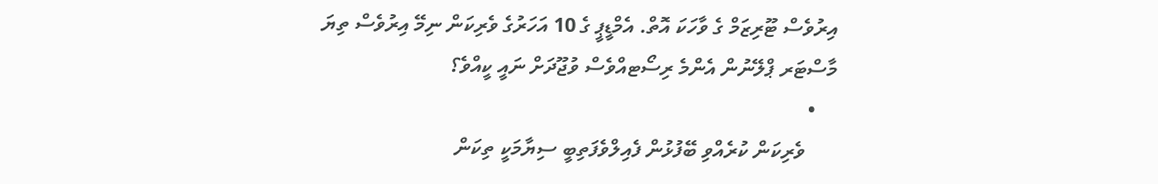އިރުވެސް ޓޫރިޒަމް ގެ ވާހަކަ އޮތް. އެމްޑީޕީ ގެ 10 އަހަރުގެ ވެރިކަން ނިމޭ އިރުވެސް ތިޔަ މާސްޓަރ ޕްލޭނުން އެންމެ ރިސޯޓއްވެސް ވުޖޫދަށް ނައީ ކީއްވެ؟
    •
      ވެރިކަން ކުރެއްވި ބޭފުޅުން ފެއިލްވެފަތިބީ ސިޔާމަކީ ތިކަން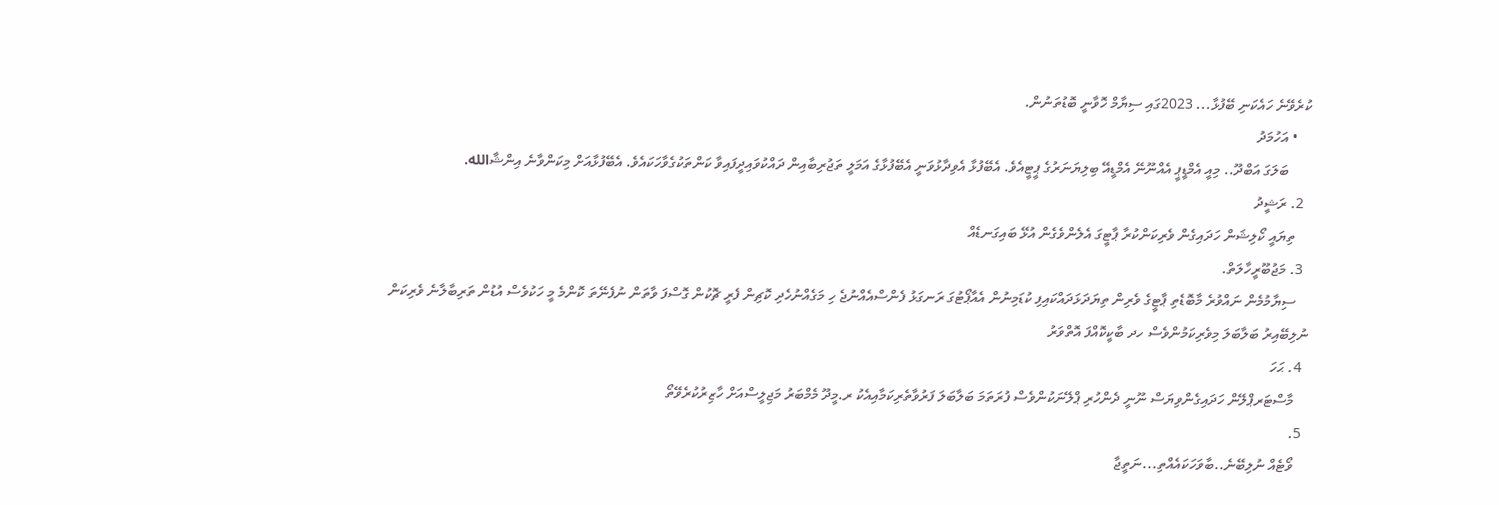ކުރެވޭނެ ހައެކަނި ބޭފުޅާ... 2023ގައި ސިޔާމް ހޮވާނީ ބޮޑުތަނުން.
    • އަހުމަދު
      ބަލަގަ އަބްދޫ.. މިއީ އެމްޑީޕީ އެއްނޫނޭ އެމްޑީއޭ ބިލިޔަނަރުގެ ޕީޓީއެވެ. އެބޭފުޅާ އެވިދާޅުވަނީ އެބޭފުޅާގެ އަމަލީ ތަޖުރިބާއިން ދައްކުވައިދީފައިވާ ކަންތަކުގެވާހަކައެވެ. އެބޭފުޅާއަށް މިކަންވާނެ އިންޝާالله.
  2. ރަޝީދު
    ތިޔައީ ކޯލިޝަން ހަދައިގެން ވެރިކަންކުރާ ޕާޓީގަ އެލެންވެގެން އުޅޭ ބައިގަނޑެއް
  3. މަޖުބޫރީހާލަތް.
    ސިޔާމުމެން ނައްވުރެ މާބޮޑެތި ޕާޓީގެ ވެރިން ތިޔަދަޅަދައްކައިފި ކުޑަމިނުން އެއާޕޯޓުގަ ރަނގަޅު ފެންސްއެއްނުޖެ ހި މަގެއްނުހެދި ކޮޗިން ފެރީ ޗޮކުން ގޮސްފަ ވާތަން ނުފެނޭތަ ކޮންމެ މީ ހަކުވެސް އުޑުން ތަރިބާލާނެ ވެރިކަން ނުލިބޭއިރު ބަލާބަލަ މިވެރިކަމުންވެސް ހދ ބާކީކޮއްފަ އޮތްވަރު
  4. ޙަހަ
    މާސްޓަރޕްލޭން ހަދައިގެންވިޔަސް ނޫނީ ދެންހުރި ޕްލޭނަކުންވެސް ފުރަތަމަ ބަލާބަލަ ފަރުވާތެރިކަމާއިއެކު ރ.މީދޫ މެމްބަރު މަޖިލީސްއަށް ހާޒިރުކުރެވޭތޯ
  5.
    ވޯޓެއް ނުލިބޭނެ..ބާވަހަކައެއްތި...ނަތީޖާ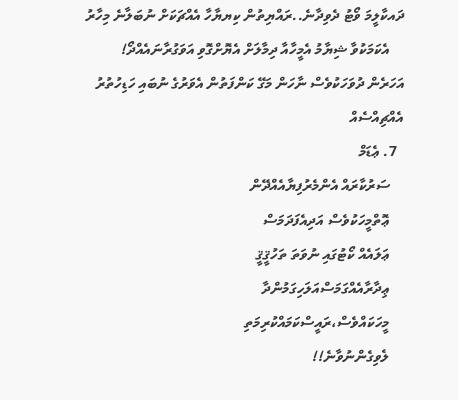ދައކާލީމަ ވޯޓު ދެވިދާނެ..ރައްޔިތުން ކިޔޔާހާ އެއްޗަކަށް ނުބަލާނެ މިހާރު
    އެކަމަކުވާ ޝިޔާމު އެމީހާއާ ދިމާލަށް އެޔޮށްގޮވި އަވަގުރާނައެއްދޯ! އަހަރެން ދުވަހަކުވެސް ނާހަން މަގޭ ކަންފަތުން އެވަރުގެ ނުބައި ހަޑިހުތުރު އެއްޗިއްސެއް
  7. ޢެޑަމް
    ސަރުކާރައް އެންމެރުފިޔާއެއްދޭން
    ޢޮތްމީހަކުވެސް އަދިއެފަދަމަސް
    ޢަލައެއް ކޯޓުގައި ނުވަތަ ތަހުޤީޤީ
    ޢިދާރާއެއްގަމަސްއަލަހިގަމުންދާ
    މީހަކައްވެސް،ރައީސްކަމައްކުރިމަތި
    ލެވިގެންނުވާނެ!!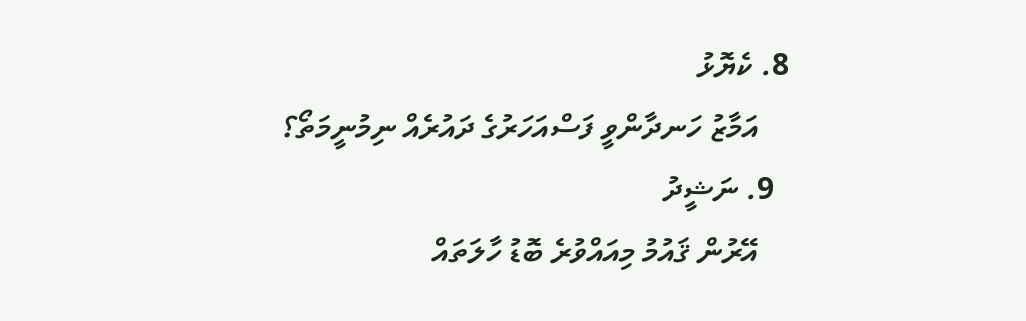8. ކެޔޮޅު
    އަމާޒު ހަނދާންވީ ފަސްއަހަރުގެ ދައުރެއް ނިމުނީމަތޯ؟
  9. ނަޝީދު
    އޭރުން ޤައުމު މިއައްވުރެ ބޮޑު ހާލަތައް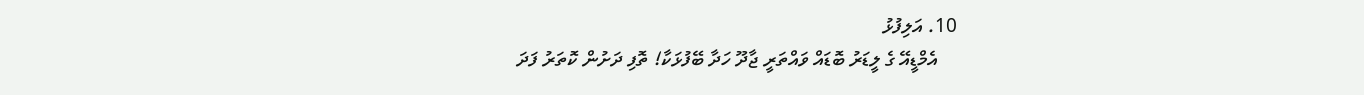10. އަލިފުޅު
    އެމްޑީއޭ ގެ ލީޑަރު ބޮޑައް ވައްތަރީ ޖާދޫ ހަދާ ބޭފުޅަކާ! ތޮފި ދަށުން ކޮތަރު ފަދަ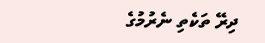ދިރޭ ތަކެތި ނެރުމުގެ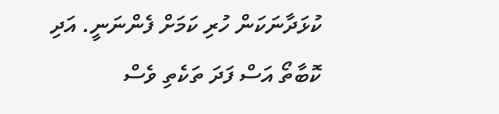ކުޅަދާނަކަން ހުރި ކަމަށް ފެންނަނީ. އަދި ކޮބާތޯ އަސް ފަދަ ތަކެތި ވެސް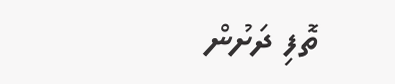ތޮފި ދަށުން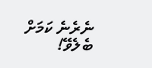ނެރެނެ ކަމަށް ބެލެވޭ!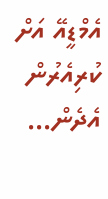އެމްޑީއޭ އަށް ކުރިއެރުން އެދެން...